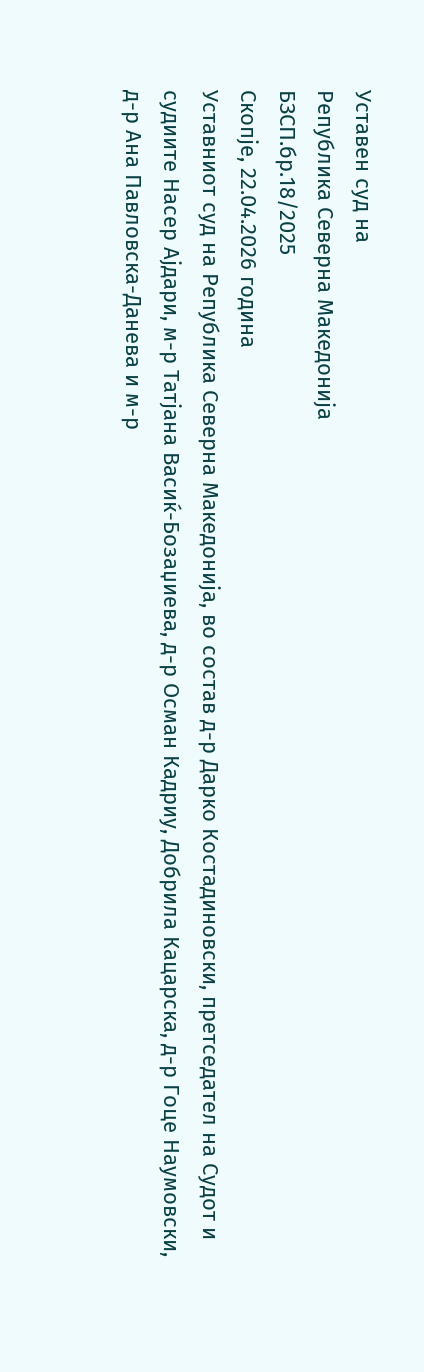Уставен суд на
Република Северна Македонија
БЗСП.бр.18/2025
Скопје, 22.04.2026 година
Уставниот суд на Република Северна Македонија, во состав д-р Дарко Костадиновски, претседател на Судот и судиите Насер Ајдари, м-р Татјана Васиќ-Бозаџиева, д-р Осман Кадриу, Добрила Кацарска, д-р Гоце Наумовски, д-р Ана Павловска-Данева и м-р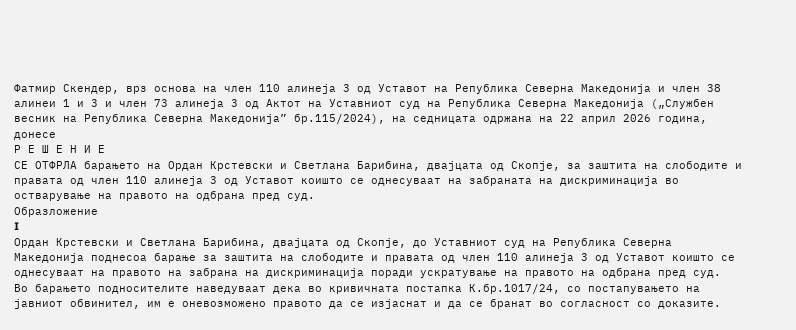Фатмир Скендер, врз основа на член 110 алинеја 3 од Уставот на Република Северна Македонија и член 38 алинеи 1 и 3 и член 73 алинеја 3 од Актот на Уставниот суд на Република Северна Македонија („Службен весник на Република Северна Македонија” бр.115/2024), на седницата одржана на 22 април 2026 година, донесе
Р Е Ш Е Н И Е
СЕ ОТФРЛА барањето на Ордан Крстевски и Светлана Барибина, двајцата од Скопје, за заштита на слободите и правата од член 110 алинеја 3 од Уставот коишто се однесуваат на забраната на дискриминација во остварување на правото на одбрана пред суд.
Образложение
I
Ордан Крстевски и Светлана Барибина, двајцата од Скопје, до Уставниот суд на Република Северна Македонија поднесоа барање за заштита на слободите и правата од член 110 алинеја 3 од Уставот коишто се однесуваат на правото на забрана на дискриминација поради ускратување на правото на одбрана пред суд.
Во барањето подносителите наведуваат дека во кривичната постапка К.бр.1017/24, со постапувањето на јавниот обвинител, им е оневозможено правото да се изјаснат и да се бранат во согласност со доказите.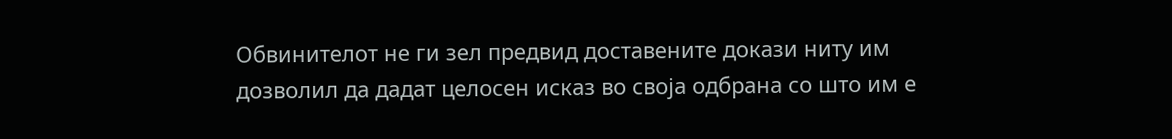Обвинителот не ги зел предвид доставените докази ниту им дозволил да дадат целосен исказ во своја одбрана со што им е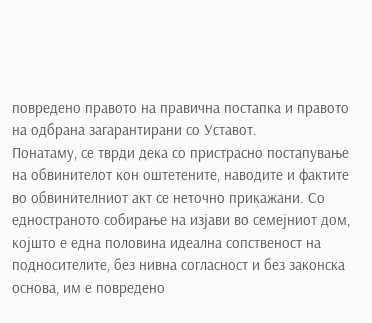повредено правото на правична постапка и правото на одбрана загарантирани со Уставот.
Понатаму, се тврди дека со пристрасно постапување на обвинителот кон оштетените, наводите и фактите во обвинителниот акт се неточно прикажани. Со едностраното собирање на изјави во семејниот дом, којшто е една половина идеална сопственост на подносителите, без нивна согласност и без законска основа, им е повредено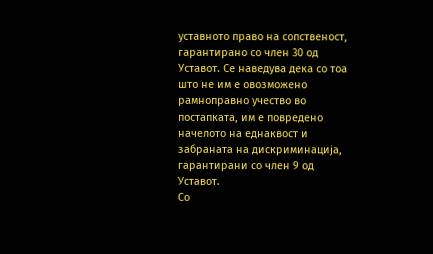уставното право на сопственост, гарантирано со член 30 од Уставот. Се наведува дека со тоа што не им е овозможено рамноправно учество во постапката, им е повредено начелото на еднаквост и забраната на дискриминација, гарантирани со член 9 од Уставот.
Со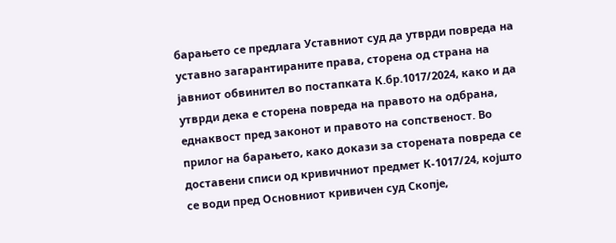барањето се предлага Уставниот суд да утврди повреда на уставно загарантираните права, сторена од страна на јавниот обвинител во постапката К.бр.1017/2024, како и да утврди дека е сторена повреда на правото на одбрана, еднаквост пред законот и правото на сопственост. Во прилог на барањето, како докази за сторената повреда се доставени списи од кривичниот предмет К-1017/24, којшто се води пред Основниот кривичен суд Скопје,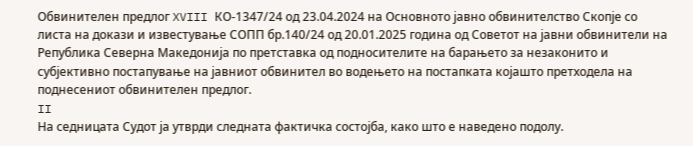Обвинителен предлог XVIII КО-1347/24 од 23.04.2024 на Основнoто јавно обвинителство Скопје со листа на докази и известување СОПП бр.140/24 од 20.01.2025 година од Советот на јавни обвинители на Република Северна Македонија по претставка од подносителите на барањето за незаконито и субјективно постапување на јавниот обвинител во водењето на постапката којашто претходела на поднесениот обвинителен предлог.
II
На седницата Судот ја утврди следната фактичка состојба, како што е наведено подолу.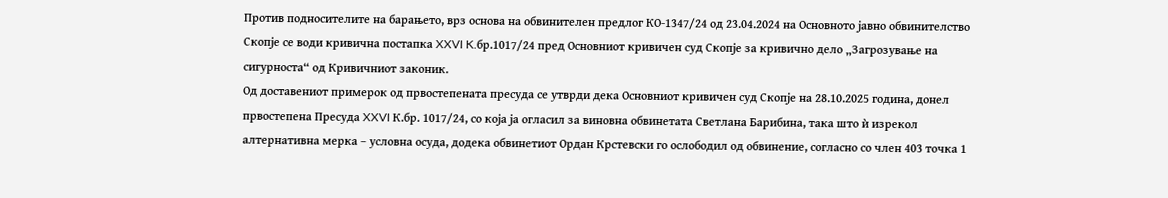Против подносителите на барањето, врз основа на обвинителен предлог КО-1347/24 од 23.04.2024 на Основнoто јавно обвинителство Скопје се води кривична постапка XXVI K.бр.1017/24 пред Основниот кривичен суд Скопје за кривично дело „Загрозување на сигурноста“ од Кривичниот законик.
Од доставениот примерок од првостепената пресуда се утврди дека Основниот кривичен суд Скопје на 28.10.2025 година, донел првостепена Пресуда XXVI К.бр. 1017/24, со која ја огласил за виновна обвинетата Светлана Барибина, така што ѝ изрекол алтернативна мерка – условна осуда, додека обвинетиот Ордан Крстевски го ослободил од обвинение, согласно со член 403 точка 1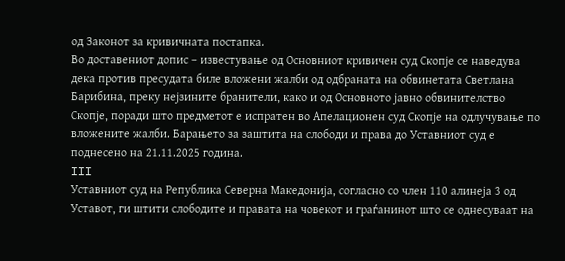од Законот за кривичната постапка.
Во доставениот допис – известување од Основниот кривичен суд Скопје се наведува дека против пресудата биле вложени жалби од одбраната на обвинетата Светлана Барибина, преку нејзините бранители, како и од Основното јавно обвинителство Скопје, поради што предметот е испратен во Апелационен суд Скопје на одлучување по вложените жалби. Барањето за заштита на слободи и права до Уставниот суд е поднесено на 21.11.2025 година.
III
Уставниот суд на Република Северна Македонија, согласно со член 110 алинеја 3 од Уставот, ги штити слободите и правата на човекот и граѓанинот што се однесуваат на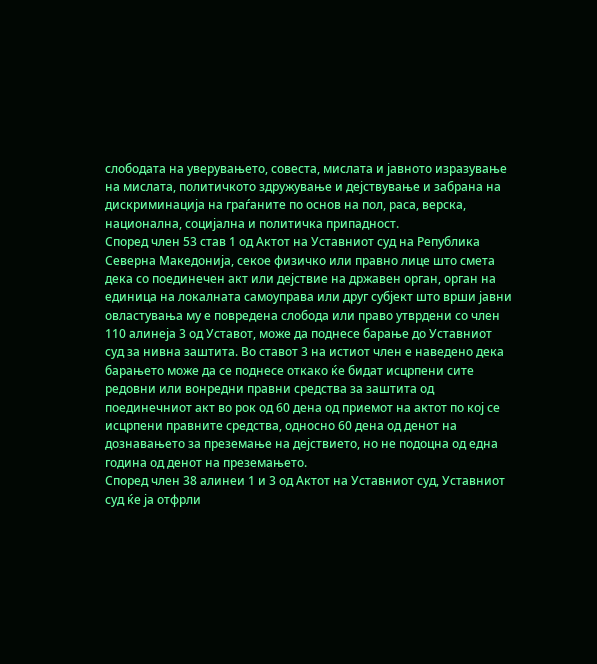слободата на уверувањето, совеста, мислата и јавното изразување на мислата, политичкото здружување и дејствување и забрана на дискриминација на граѓаните по основ на пол, раса, верска, национална, социјална и политичка припадност.
Според член 53 став 1 од Актот на Уставниот суд на Република Северна Македонија, секое физичко или правно лице што смета дека со поединечен акт или дејствие на државен орган, орган на единица на локалната самоуправа или друг субјект што врши јавни овластувања му е повредена слобода или право утврдени со член 110 алинеја 3 од Уставот, може да поднесе барање до Уставниот суд за нивна заштита. Во ставот 3 на истиот член е наведено дека барањето може да се поднесе откако ќе бидат исцрпени сите редовни или вонредни правни средства за заштита од поединечниот акт во рок од 60 дена од приемот на актот по кој се исцрпени правните средства, односно 60 дена од денот на дознавањето за преземање на дејствието, но не подоцна од една година од денот на преземањето.
Според член 38 алинеи 1 и 3 од Актот на Уставниот суд, Уставниот суд ќе ја отфрли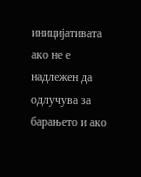иницијативата ако не е надлежен да одлучува за барањето и ако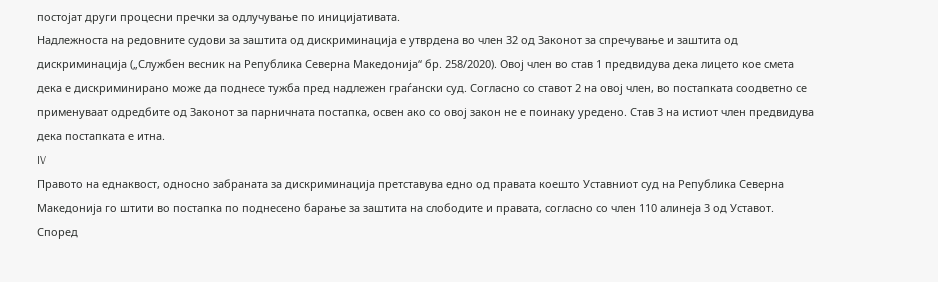постојат други процесни пречки за одлучување по иницијативата.
Надлежноста на редовните судови за заштита од дискриминација е утврдена во член 32 од Законот за спречување и заштита од дискриминација („Службен весник на Република Северна Македонија“ бр. 258/2020). Овој член во став 1 предвидува дека лицето кое смета дека е дискриминирано може да поднесе тужба пред надлежен граѓански суд. Согласно со ставот 2 на овој член, во постапката соодветно се применуваат одредбите од Законот за парничната постапка, освен ако со овој закон не е поинаку уредено. Став 3 на истиот член предвидува дека постапката е итна.
IV
Правото на еднаквост, односно забраната за дискриминација претставува едно од правата коешто Уставниот суд на Република Северна Македонија го штити во постапка по поднесено барање за заштита на слободите и правата, согласно со член 110 алинеја 3 од Уставот.
Според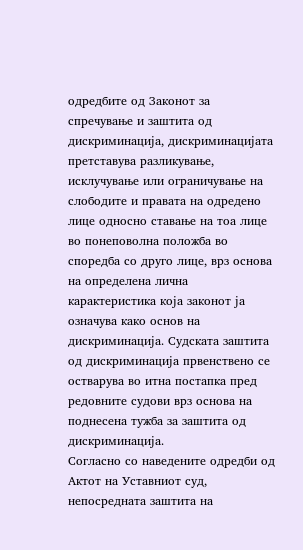одредбите од Законот за спречување и заштита од дискриминација, дискриминацијата претставува разликување, исклучување или ограничување на слободите и правата на одредено лице односно ставање на тоа лице во понеповолна положба во споредба со друго лице, врз основа на определена лична карактеристика која законот ја означува како основ на дискриминација. Судската заштита од дискриминација првенствено се остварува во итна постапка пред редовните судови врз основа на поднесена тужба за заштита од дискриминација.
Согласно со наведените одредби од Актот на Уставниот суд, непосредната заштита на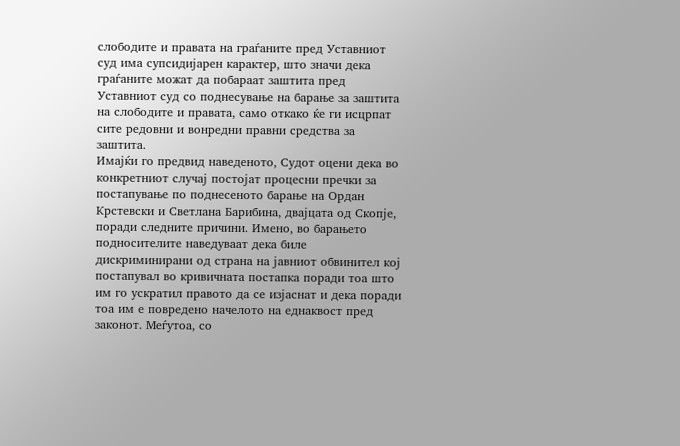слободите и правата на граѓаните пред Уставниот суд има супсидијарен карактер, што значи дека граѓаните можат да побараат заштита пред Уставниот суд со поднесување на барање за заштита на слободите и правата, само откако ќе ги исцрпат сите редовни и вонредни правни средства за заштита.
Имајќи го предвид наведеното, Судот оцени дека во конкретниот случај постојат процесни пречки за постапување по поднесеното барање на Ордан Крстевски и Светлана Барибина, двајцата од Скопје, поради следните причини. Имено, во барањето подносителите наведуваат дека биле дискриминирани од страна на јавниот обвинител кој постапувал во кривичната постапка поради тоа што им го ускратил правото да се изјаснат и дека поради тоа им е повредено начелото на еднаквост пред законот. Меѓутоа, со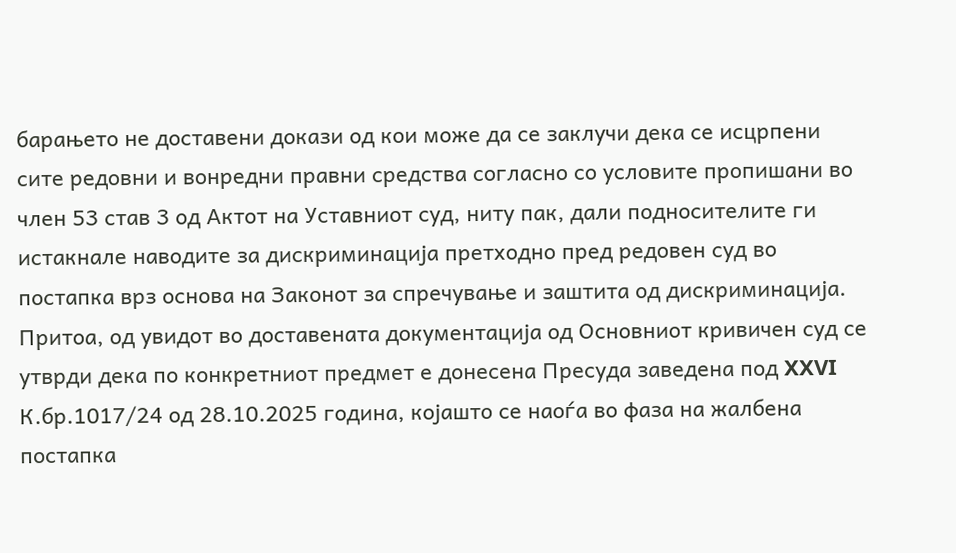барањето не доставени докази од кои може да се заклучи дека се исцрпени сите редовни и вонредни правни средства согласно со условите пропишани во член 53 став 3 од Актот на Уставниот суд, ниту пак, дали подносителите ги истакнале наводите за дискриминација претходно пред редовен суд во постапка врз основа на Законот за спречување и заштита од дискриминација.
Притоа, од увидот во доставената документација од Основниот кривичен суд се утврди дека по конкретниот предмет е донесена Пресуда заведена под XXVI К.бр.1017/24 од 28.10.2025 година, којашто се наоѓа во фаза на жалбена постапка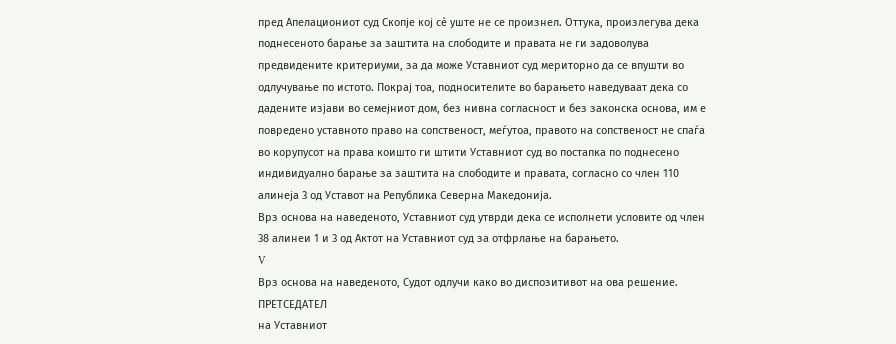пред Апелациониот суд Скопје кој сè уште не се произнел. Оттука, произлегува дека поднесеното барање за заштита на слободите и правата не ги задоволува предвидените критериуми, за да може Уставниот суд мериторно да се впушти во одлучување по истото. Покрај тоа, подносителите во барањето наведуваат дека со дадените изјави во семејниот дом, без нивна согласност и без законска основа, им е повредено уставното право на сопственост, меѓутоа, правото на сопственост не спаѓа во корупусот на права коишто ги штити Уставниот суд во постапка по поднесено индивидуално барање за заштита на слободите и правата, согласно со член 110 алинеја 3 од Уставот на Република Северна Македонија.
Врз основа на наведеното, Уставниот суд утврди дека се исполнети условите од член 38 алинеи 1 и 3 од Актот на Уставниот суд за отфрлање на барањето.
V
Врз основа на наведеното, Судот одлучи како во диспозитивот на ова решение.
ПРЕТСЕДАТЕЛ
на Уставниот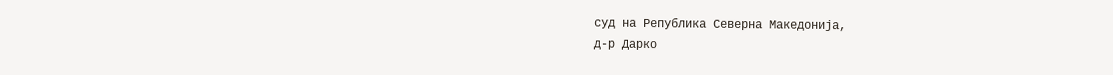суд на Република Северна Македонија,
д-р Дарко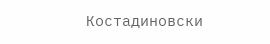Костадиновски